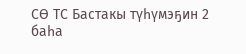СӨ ТС Бастакы түһүмэҕин 2 баһа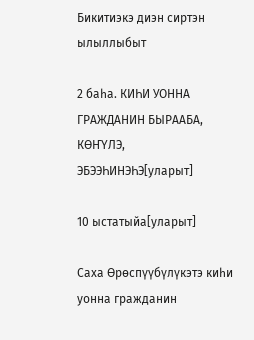Бикитиэкэ диэн сиртэн ылыллыбыт

2 баһа. КИҺИ УОННА ГРАЖДАНИН БЫРААБА, КӨҤҮЛЭ, ЭБЭЭҺИНЭҺЭ[уларыт]

10 ыстатыйа[уларыт]

Саха Өрөспүүбүлүкэтэ киһи уонна гражданин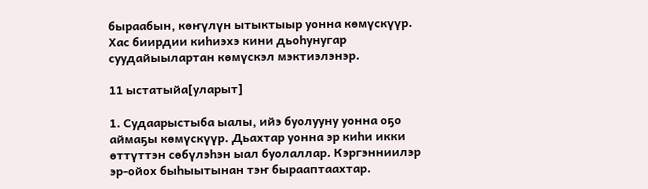быраабын, көҥүлүн ытыктыыр уонна көмүскүүр. Хас биирдии киһиэхэ кини дьоһунугар суудайыылартан көмүскэл мэктиэлэнэр.

11 ыстатыйа[уларыт]

1. Судаарыстыба ыалы, ийэ буолууну уонна оҕо аймаҕы көмүскүүр. Дьахтар уонна эр киһи икки өттүттэн сөбүлэһэн ыал буолаллар. Кэргэнниилэр эр-ойох быһыытынан тэҥ бырааптаахтар.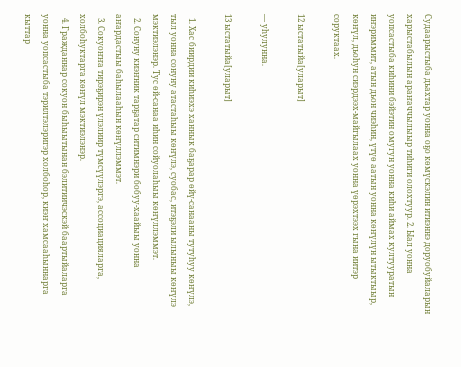Судаарыстыба дьахтар уонна оҕо көмүскэлин итиэннэ доруобуйаларын харыстабылын араҥаччылыыр тиһиги олохтуур. 2. Ыал уонна уопсастыба киһини бэйэтин омугун уонна киһи аймах култууратын иҥэриммит, атын дьон чиэһин, үтүө аатын уонна көҥүлүн ытыктыыр, көҥүл, дьоһун сиэрдээх-майгылаах уонна үөрэхтээх гына иитэр соруктаах.

12 ыстатыйа[уларыт]

— уһулунна.

13 ыстатыйа[уларыт]

  1. Хас биирдии киһиэхэ ханнык баҕарар өйү-санааны тутуһуу көҥүлэ, тыл уонна сонуну атастаһыы көҥүлэ, суобас, итэҕэли ылыныы көҥүлэ мэктиэлэнэр. Тус өй-санаа иһин сойуолаһыы көҥүллэммэт.
  2. Сонуну киэҥник тарҕатар ситимнэри бобуу-хаайыы уонна аҥардастыы баһылааһын көҥүллэммэт.
  3. Сокуоҥҥа тирэҕирэн үлэлиир түмсүүлэргэ, ассоциацияларга, холбоһуктарга көҥүл мэктиэлэнэр.
  4. Гражданнар сокуон быһыытынан бэлитиичэскэй баартыйаларга уонна уопсастыба тэрилтэлэригэр холбоһор, киэҥ хамсааһыннарга кыттар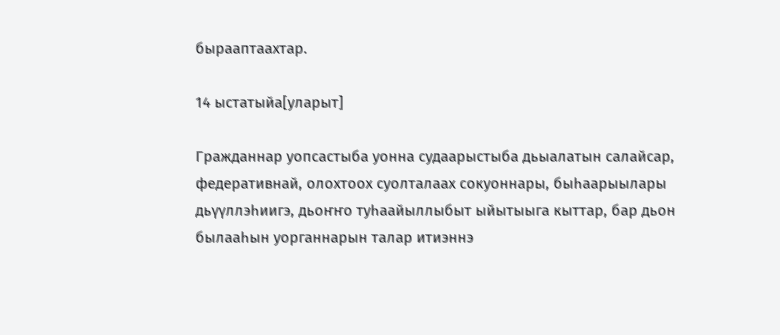бырааптаахтар.

14 ыстатыйа[уларыт]

Гражданнар уопсастыба уонна судаарыстыба дьыалатын салайсар, федеративнай, олохтоох суолталаах сокуоннары, быһаарыылары дьүүллэһиигэ, дьоҥҥо туһаайыллыбыт ыйытыыга кыттар, бар дьон былааһын уорганнарын талар итиэннэ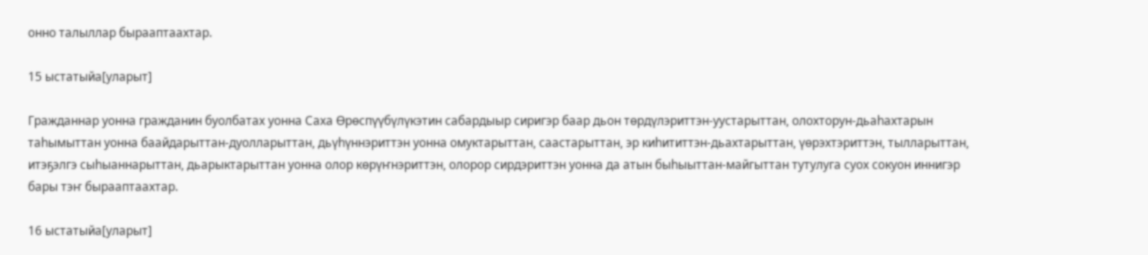онно талыллар бырааптаахтар.

15 ыстатыйа[уларыт]

Гражданнар уонна гражданин буолбатах уонна Саха Өрөспүүбүлүкэтин сабардыыр сиригэр баар дьон төрдүлэриттэн-уустарыттан, олохторун-дьаһахтарын таһымыттан уонна баайдарыттан-дуолларыттан, дьүһүннэриттэн уонна омуктарыттан, саастарыттан, эр киһититтэн-дьахтарыттан, үөрэхтэриттэн, тылларыттан, итэҕэлгэ сыһыаннарыттан, дьарыктарыттан уонна олор көрүҥнэриттэн, олорор сирдэриттэн уонна да атын быһыыттан-майгыттан тутулуга суох сокуон иннигэр бары тэҥ бырааптаахтар.

16 ыстатыйа[уларыт]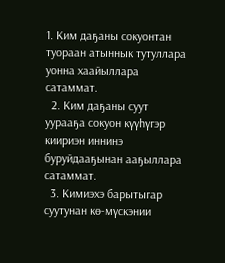1. Ким даҕаны сокуонтан туораан атыннык тутуллара уонна хаайыллара сатаммат.
  2. Ким даҕаны суут уурааҕа сокуон күүһүгэр киириэн иннинэ буруйдааҕынан ааҕыллара сатаммат.
  3. Кимиэхэ барытыгар суутунан кө-мүскэнии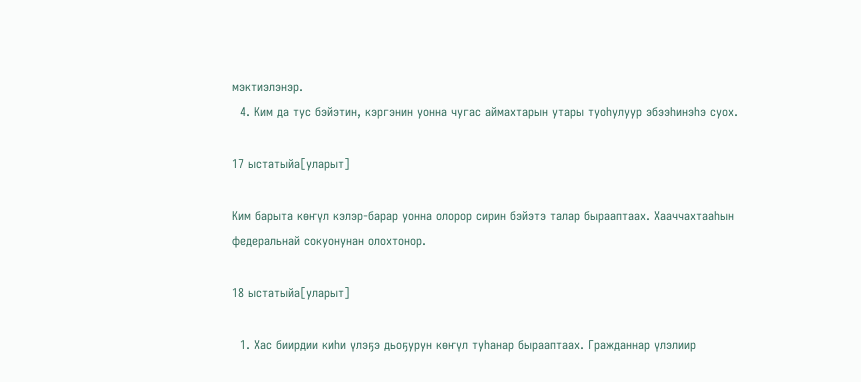мэктиэлэнэр.
  4. Ким да тус бэйэтин, кэргэнин уонна чугас аймахтарын утары туоһулуур эбээһинэһэ суох.

17 ыстатыйа[уларыт]

Ким барыта көҥүл кэлэр-барар уонна олорор сирин бэйэтэ талар бырааптаах. Хааччахтааһын федеральнай сокуонунан олохтонор.

18 ыстатыйа[уларыт]

  1. Хас биирдии киһи үлэҕэ дьоҕурун көҥүл туһанар бырааптаах. Гражданнар үлэлиир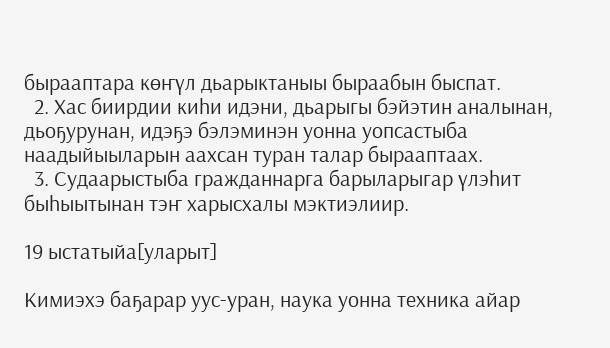бырааптара көҥүл дьарыктаныы быраабын быспат.
  2. Хас биирдии киһи идэни, дьарыгы бэйэтин аналынан, дьоҕурунан, идэҕэ бэлэминэн уонна уопсастыба наадыйыыларын аахсан туран талар бырааптаах.
  3. Судаарыстыба гражданнарга барыларыгар үлэһит быһыытынан тэҥ харысхалы мэктиэлиир.

19 ыстатыйа[уларыт]

Кимиэхэ баҕарар уус-уран, наука уонна техника айар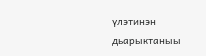үлэтинэн дьарыктаныы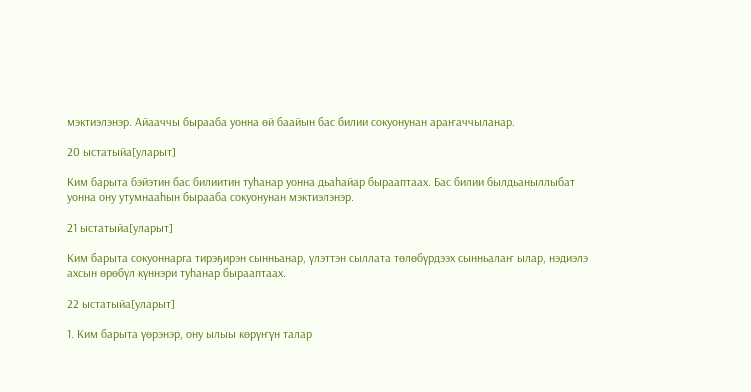мэктиэлэнэр. Айааччы бырааба уонна өй баайын бас билии сокуонунан араҥаччыланар.

20 ыстатыйа[уларыт]

Ким барыта бэйэтин бас билиитин туһанар уонна дьаһайар бырааптаах. Бас билии былдьаныллыбат уонна ону утумнааһын бырааба сокуонунан мэктиэлэнэр.

21 ыстатыйа[уларыт]

Ким барыта сокуоннарга тирэҕирэн сынньанар, үлэттэн сыллата төлөбүрдээх сынньалаҥ ылар, нэдиэлэ ахсын өрөбүл күннэри туһанар бырааптаах.

22 ыстатыйа[уларыт]

1. Ким барыта үөрэнэр, ону ылыы көрүҥүн талар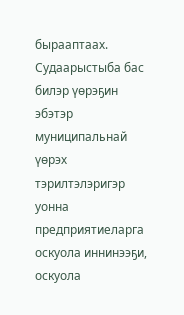бырааптаах. Судаарыстыба бас билэр үөрэҕин эбэтэр муниципальнай үөрэх тэрилтэлэригэр уонна предприятиеларга оскуола иннинээҕи, оскуола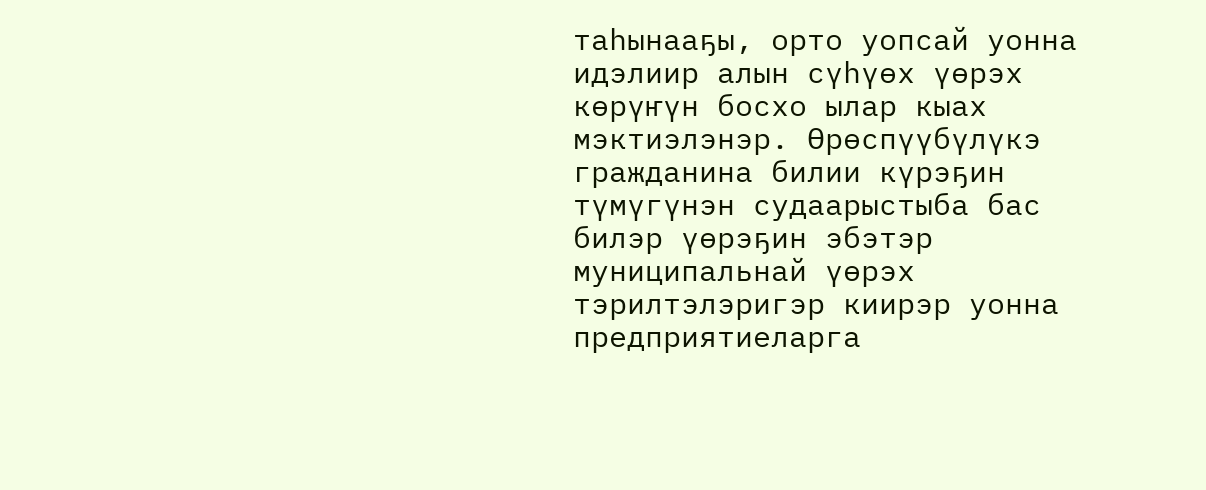таһынааҕы, орто уопсай уонна идэлиир алын сүһүөх үөрэх көрүҥүн босхо ылар кыах мэктиэлэнэр. Өрөспүүбүлүкэ гражданина билии күрэҕин түмүгүнэн судаарыстыба бас билэр үөрэҕин эбэтэр муниципальнай үөрэх тэрилтэлэригэр киирэр уонна предприятиеларга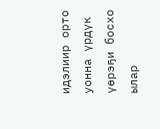идэлиир орто уонна үрдүк үөрэҕи босхо ылар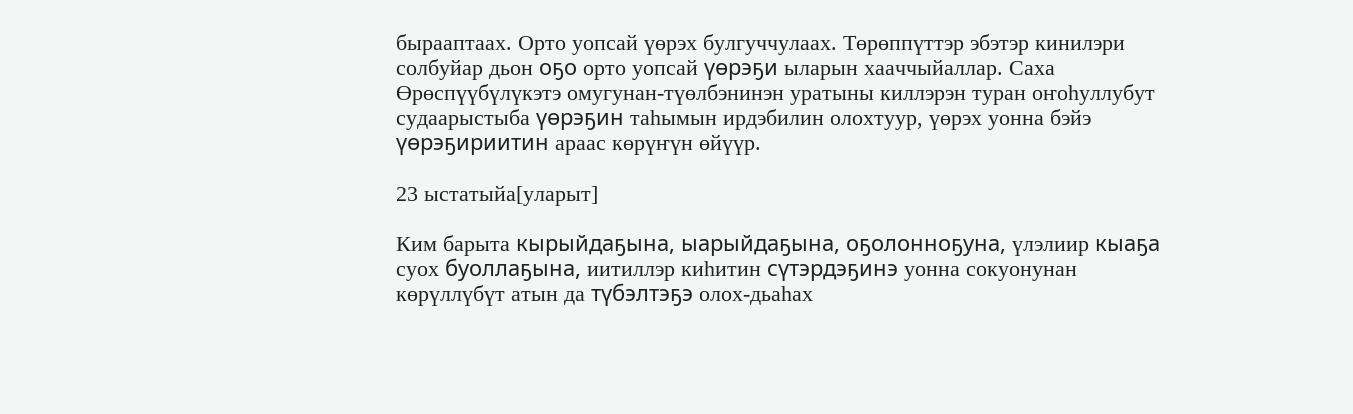бырааптаах. Орто уопсай үөрэх булгуччулаах. Төрөппүттэр эбэтэр кинилэри солбуйар дьон оҕо орто уопсай үөрэҕи ыларын хааччыйаллар. Саха Өрөспүүбүлүкэтэ омугунан-түөлбэнинэн уратыны киллэрэн туран оҥоһуллубут судаарыстыба үөрэҕин таһымын ирдэбилин олохтуур, үөрэх уонна бэйэ үөрэҕириитин араас көрүҥүн өйүүр.

23 ыстатыйа[уларыт]

Ким барыта кырыйдаҕына, ыарыйдаҕына, оҕолонноҕуна, үлэлиир кыаҕа суох буоллаҕына, иитиллэр киһитин сүтэрдэҕинэ уонна сокуонунан көрүллүбүт атын да түбэлтэҕэ олох-дьаһах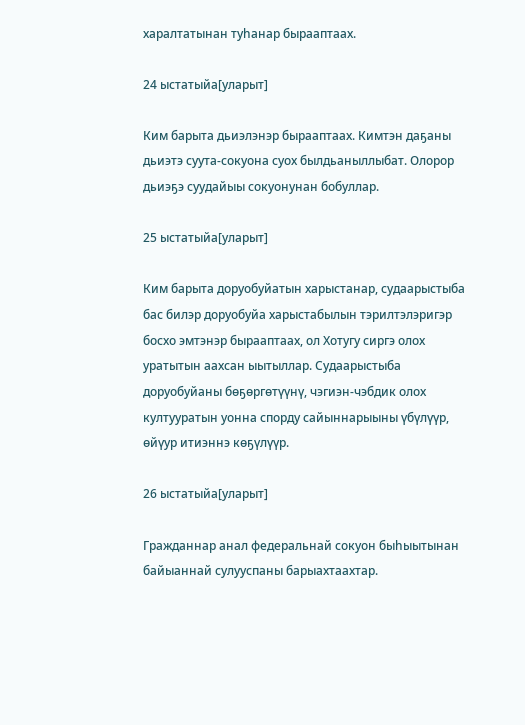харалтатынан туһанар бырааптаах.

24 ыстатыйа[уларыт]

Ким барыта дьиэлэнэр бырааптаах. Кимтэн даҕаны дьиэтэ суута-сокуона суох былдьаныллыбат. Олорор дьиэҕэ суудайыы сокуонунан бобуллар.

25 ыстатыйа[уларыт]

Ким барыта доруобуйатын харыстанар, судаарыстыба бас билэр доруобуйа харыстабылын тэрилтэлэригэр босхо эмтэнэр бырааптаах, ол Хотугу сиргэ олох уратытын аахсан ыытыллар. Судаарыстыба доруобуйаны бөҕөргөтүүнү, чэгиэн-чэбдик олох култууратын уонна спорду сайыннарыыны үбүлүүр, өйүур итиэннэ көҕүлүүр.

26 ыстатыйа[уларыт]

Гражданнар анал федеральнай сокуон быһыытынан байыаннай сулууспаны барыахтаахтар.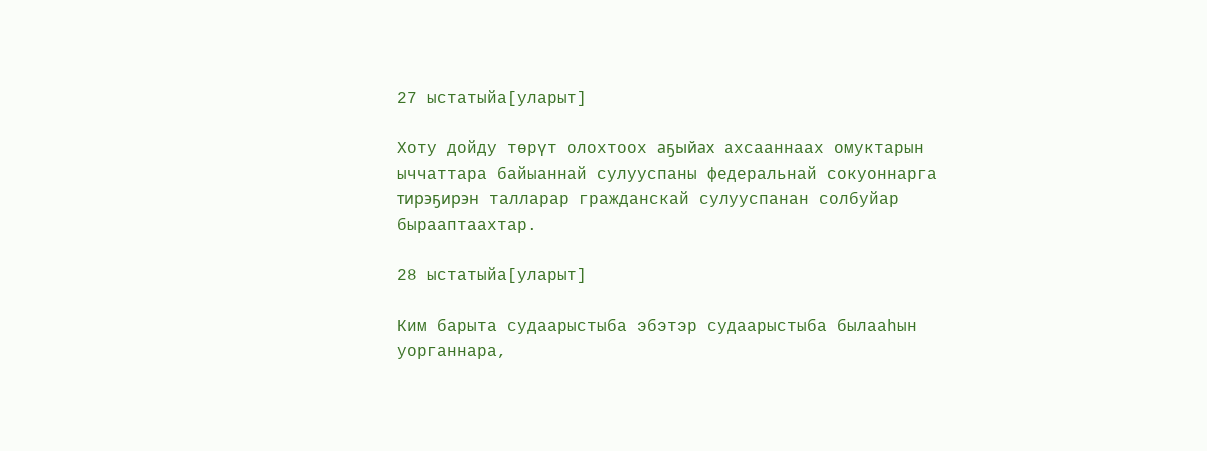27 ыстатыйа[уларыт]

Хоту дойду төрүт олохтоох аҕыйах ахсааннаах омуктарын ыччаттара байыаннай сулууспаны федеральнай сокуоннарга тирэҕирэн талларар гражданскай сулууспанан солбуйар бырааптаахтар.

28 ыстатыйа[уларыт]

Ким барыта судаарыстыба эбэтэр судаарыстыба былааһын уорганнара,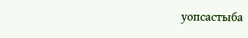уопсастыба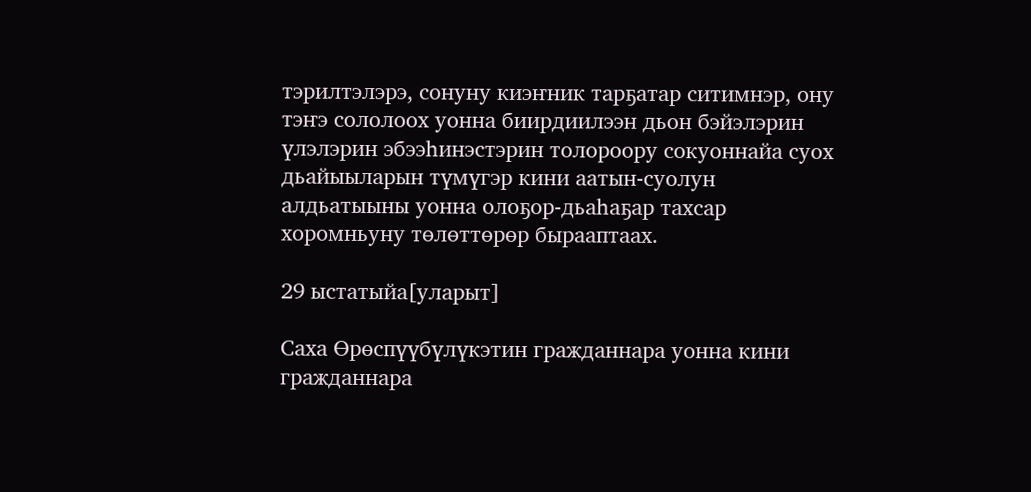тэрилтэлэрэ, сонуну киэҥник тарҕатар ситимнэр, ону тэҥэ сололоох уонна биирдиилээн дьон бэйэлэрин үлэлэрин эбээһинэстэрин толороору сокуоннайа суох дьайыыларын түмүгэр кини аатын-суолун алдьатыыны уонна олоҕор-дьаһаҕар тахсар хоромньуну төлөттөрөр бырааптаах.

29 ыстатыйа[уларыт]

Саха Өрөспүүбүлүкэтин гражданнара уонна кини гражданнара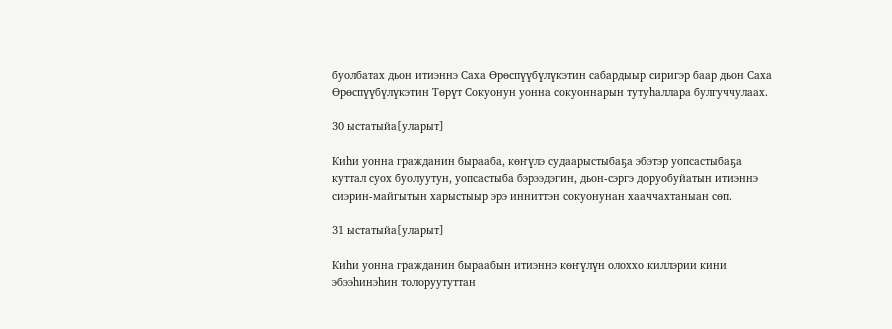буолбатах дьон итиэннэ Саха Өрөспүүбүлүкэтин сабардыыр сиригэр баар дьон Саха Өрөспүүбүлүкэтин Төрүт Сокуонун уонна сокуоннарын тутуһаллара булгуччулаах.

30 ыстатыйа[уларыт]

Киһи уонна гражданин бырааба, көҥүлэ судаарыстыбаҕа эбэтэр уопсастыбаҕа куттал суох буолуутун, уопсастыба бэрээдэгин, дьон-сэргэ доруобуйатын итиэннэ сиэрин-майгытын харыстыыр эрэ инниттэн сокуонунан хааччахтаныан сөп.

31 ыстатыйа[уларыт]

Киһи уонна гражданин быраабын итиэннэ көҥүлүн олоххо киллэрии кини эбээһинэһин толоруутуттан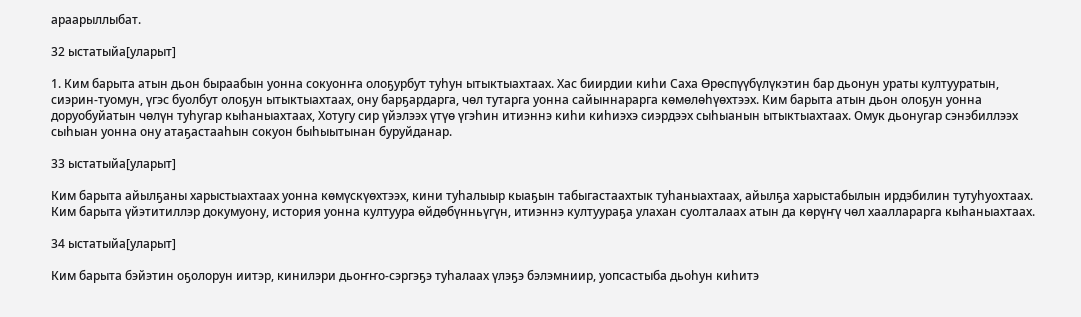араарыллыбат.

32 ыстатыйа[уларыт]

1. Ким барыта атын дьон быраабын уонна сокуонҥа олоҕурбут туһун ытыктыахтаах. Хас биирдии киһи Саха Өрөспүүбүлүкэтин бар дьонун ураты култууратын, сиэрин-туомун, үгэс буолбут олоҕун ытыктыахтаах, ону барҕардарга, чөл тутарга уонна сайыннарарга көмөлөһүөхтээх. Ким барыта атын дьон олоҕун уонна доруобуйатын чөлүн туһугар кыһаныахтаах, Хотугу сир үйэлээх үтүө үгэһин итиэннэ киһи киһиэхэ сиэрдээх сыһыанын ытыктыахтаах. Омук дьонугар сэнэбиллээх сыһыан уонна ону атаҕастааһын сокуон быһыытынан буруйданар.

33 ыстатыйа[уларыт]

Ким барыта айылҕаны харыстыахтаах уонна көмүскүөхтээх, кини туһалыыр кыаҕын табыгастаахтык туһаныахтаах, айылҕа харыстабылын ирдэбилин тутуһуохтаах. Ким барыта үйэтитиллэр докумуону, история уонна култуура өйдөбүнньүгүн, итиэннэ култуураҕа улахан суолталаах атын да көрүҥү чөл хаалларарга кыһаныахтаах.

34 ыстатыйа[уларыт]

Ким барыта бэйэтин оҕолорун иитэр, кинилэри дьоҥҥо-сэргэҕэ туһалаах үлэҕэ бэлэмниир, уопсастыба дьоһун киһитэ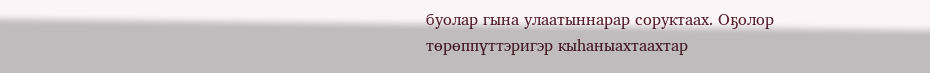буолар гына улаатыннарар соруктаах. Оҕолор төрөппүттэригэр кыһаныахтаахтар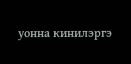уонна кинилэргэ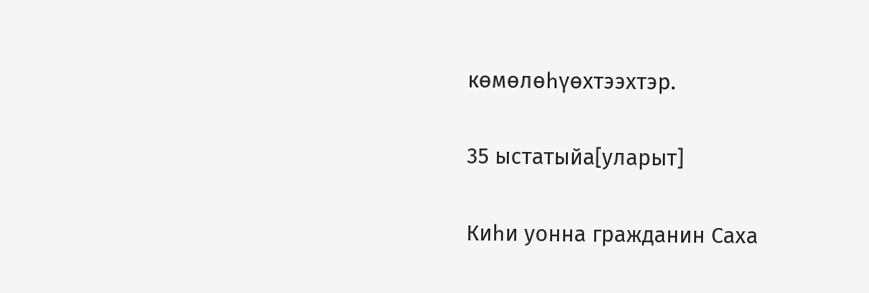көмөлөһүөхтээхтэр.

35 ыстатыйа[уларыт]

Киһи уонна гражданин Саха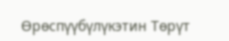Өрөспүүбүлүкэтин Төрүт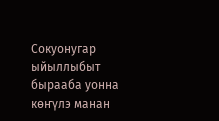Сокуонугар ыйыллыбыт бырааба уонна көҥүлэ манан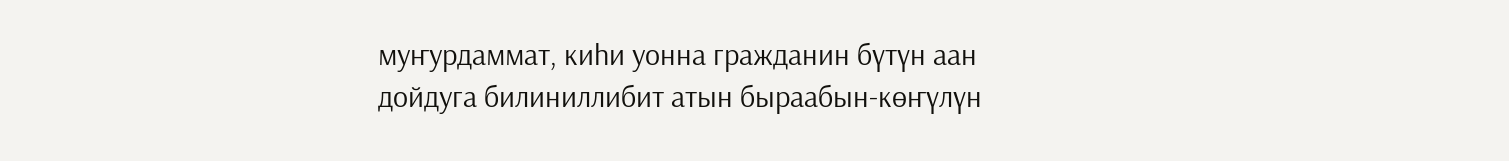муҥурдаммат, киһи уонна гражданин бүтүн аан дойдуга билиниллибит атын быраабын-көҥүлүн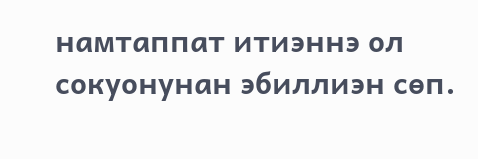намтаппат итиэннэ ол сокуонунан эбиллиэн сөп.